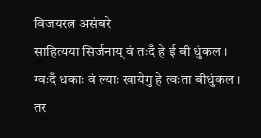विजयरत्न असंबरे
साहित्यया सिर्जनाय् वं तःदँ हे ई बी धुंकल । ग्वःदँ धकाः वं ल्याः खायेगु हे त्वःता बीधुंकल । तर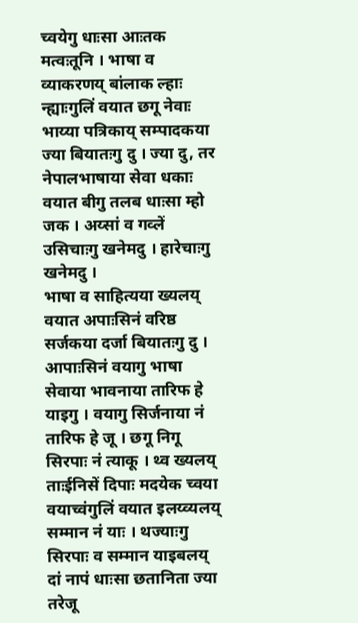च्वयेगु धाःसा आःतक मत्वःतूनि । भाषा व व्याकरणय् बांलाक ल्हाः न्ह्याःगुलिं वयात छगू नेवाः भाय्या पत्रिकाय् सम्पादकया ज्या बियातःगु दु । ज्या दु, तर नेपालभाषाया सेवा धकाः वयात बीगु तलब धाःसा म्हो जक । अय्सां व गव्लें उसिचाःगु खनेमदु । हारेचाःगु खनेमदु ।
भाषा व साहित्यया ख्यलय् वयात अपाःसिनं वरिष्ठ सर्जकया दर्जा बियातःगु दु । आपाःसिनं वयागु भाषा सेवाया भावनाया तारिफ हे याइगु । वयागु सिर्जनाया नं तारिफ हे जू । छगू निगू सिरपाः नं त्याकू । थ्व ख्यलय् ताःईनिसें दिपाः मदयेक च्वया वयाच्वंगुलिं वयात इलय्व्यलय् सम्मान नं याः । थज्याःगु सिरपाः व सम्मान याइबलय् दां नापं धाःसा छतानिता ज्या तरेजू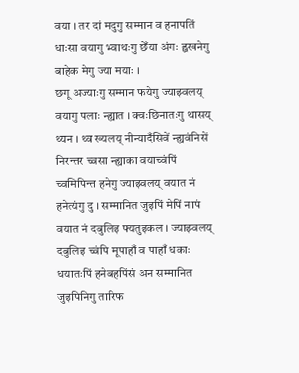वया । तर दां मदुगु सम्मान व हनापतिं धाःसा वयागु भ्वाथःगु छेँया अंगः ह्वखनेगु बाहेक मेगु ज्या मयाः ।
छगू अज्याःगु सम्मान फयेगु ज्याझ्वलय् वयागु पलाः न्ह्यात । क्वःछिनातःगु थासय् थ्यन । थ्व ख्यलय् नीन्यादँसिवें न्ह्यवंनिसें निरन्तर च्वसा न्ह्याका वयाच्वंपिं च्वमिपिन्त हनेगु ज्याझ्वलय् वयात नं हनेत्यंगु दु । सम्मानित जुइपिं मेपिं नापं वयात नं दबुलिइ फ्यतुइकल । ज्याझ्वलय् दबुलिइ च्वंपि मूपाहाँ व पाहाँ धकाः धयातःपिं हनेबहपिंसं अन सम्मानित जुइपिनिगु तारिफ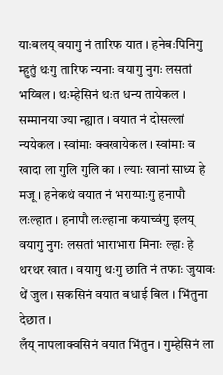याःबलय् वयागु नं तारिफ यात । हनेबःपिनिगु म्हुतुं थःगु तारिफ न्यनाः वयागु नुगः लसतां भय्बिल । थःम्हेसिनं थःत धन्य तायेकल । सम्मानया ज्या न्ह्यात । वयात नं दोसल्लां न्ययेकल । स्वांमाः क्वखायेकल । स्वांमाः व खादा ला गुलि गुलि का । ल्याः खानां साध्य हे मजू । हनेकथं वयात नं भराय्पाःगु हनापौ लःल्हात । हनापौ लःल्हाना कयाच्वंगु इलय् वयागु नुगः लसतां भाराभारा मिनाः ल्हाः हे थरथर खात । वयागु थःगु छाति नं तफाः जुयावः थें जुल । सकसिनं वयात बधाई बिल । भिंतुना देछात ।
लँय् नापलाक्वसिनं वयात भिंतुन । गुम्हेसिनं ला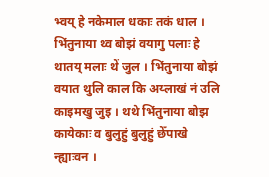भ्वय् हे नकेमाल धकाः तकं धाल । भिंतुनाया थ्व बोझं वयागु पलाः हे थातय् मलाः थें जुल । भिंतुनाया बोझं वयात थुलि काल कि अय्लाखं नं उलि काइमखु जुइ । थथे भिंतुनाया बोझ कायेकाः व बुलुहुं बुलुहुं छेँपाखे न्ह्याःवन ।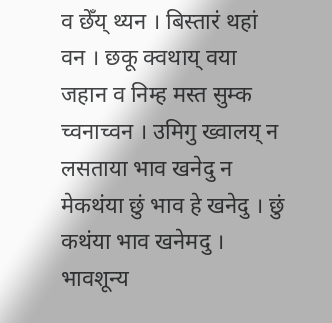व छेँय् थ्यन । बिस्तारं थहां वन । छकू क्वथाय् वया जहान व निम्ह मस्त सुम्क च्वनाच्वन । उमिगु ख्वालय् न लसताया भाव खनेदु न मेकथंया छुं भाव हे खनेदु । छुं कथंया भाव खनेमदु । भावशून्य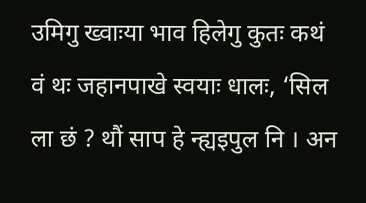उमिगु ख्वाःया भाव हिलेगु कुतः कथं वं थः जहानपाखे स्वयाः धालः, ‘सिल ला छं ? थौं साप हे न्ह्यइपुल नि । अन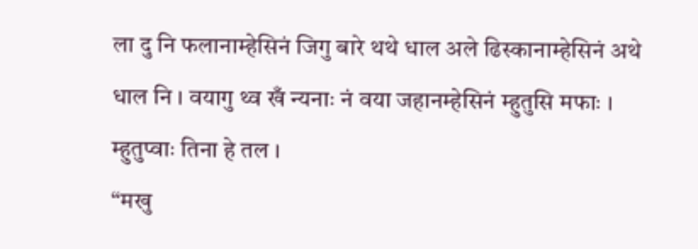ला दु नि फलानाम्हेसिनं जिगु बारे थथे धाल अले ढिस्कानाम्हेसिनं अथे धाल नि । वयागु थ्व खँ न्यनाः नं वया जहानम्हेसिनं म्हुतुसि मफाः । म्हुतुप्वाः तिना हे तल ।
“मखु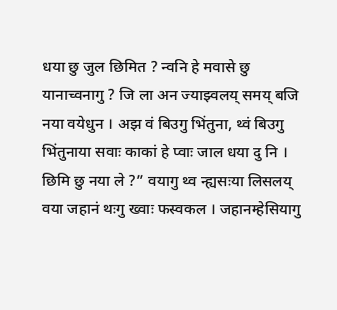धया छु जुल छिमित ? न्वनि हे मवासे छु यानाच्वनागु ? जि ला अन ज्याझ्वलय् समय् बजि नया वयेधुन । अझ वं बिउगु भिंतुना, थ्वं बिउगु भिंतुनाया सवाः काकां हे प्वाः जाल धया दु नि । छिमि छु नया ले ?” वयागु थ्व न्ह्यसःया लिसलय् वया जहानं थःगु ख्वाः फस्वकल । जहानम्हेसियागु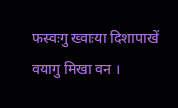फस्वःगु ख्वाःया दिशापाखें वयागु मिखा वन ।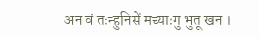अन वं तःन्हुनिसें मच्याःगु भुतू खन ।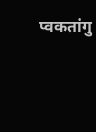प्वकतांगु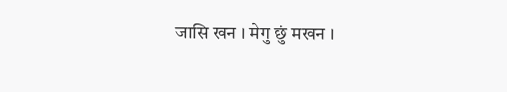जासि खन । मेगु छुं मखन ।